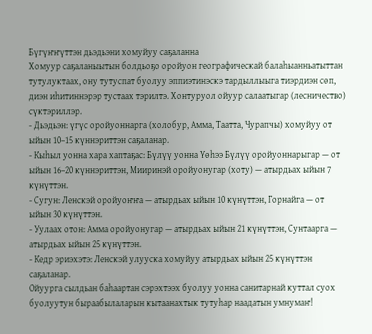Бүгүҥҥүттэн дьэдьэни хомуйуу саҕаланна
Хомуур саҕаланыытын болдьоҕо оройуон географическай балаһыанньатыттан тутулуктаах, ону тутуспат буолуу эппиэтинэскэ тардыллыыга тиэрдиэн сөп, диэн иһитиннэрэр тустаах тэрилтэ. Хонтуруол ойуур салаатыгар (лесничество) сүктэриллэр.
- Дьэдьэн: үгүс оройуоннарга (холобур, Амма, Таатта, Чурапчы) хомуйуу от ыйын 10–15 күннэриттэн саҕаланар.
- Кыһыл уонна хара хаптаҕас: Бүлүү уонна Үөһээ Бүлүү оройуоннарыгар — от ыйын 16–20 күннэриттэн, Мииринэй оройуонугар (хоту) — атырдьах ыйын 7 күнүттэн.
- Сугун: Ленскэй оройуоҥҥа — атырдьах ыйын 10 күнүттэн, Горнайга — от ыйын 30 күнүттэн.
- Уулаах отон: Амма оройуонугар — атырдьах ыйын 21 күнүттэн, Сунтаарга — атырдьах ыйын 25 күнүттэн.
- Кедр эриэхэтэ: Ленскэй улууска хомуйуу атырдьах ыйын 25 күнүттэн саҕаланар.
Ойуурга сылдьан баһаартан сэрэхтээх буолуу уонна санитарнай куттал суох буолуутун быраабылаларын кытаанахтык тутуһар наадатын умнумаҥ!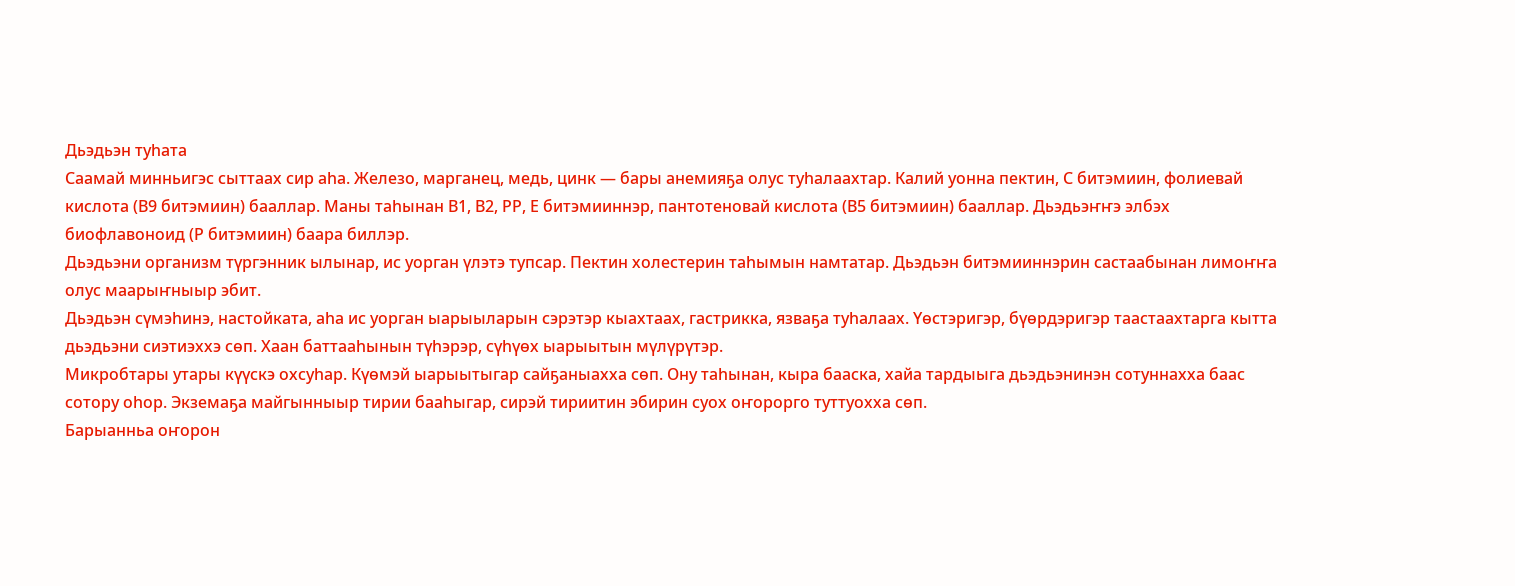Дьэдьэн туһата
Саамай минньигэс сыттаах сир аһа. Железо, марганец, медь, цинк — бары анемияҕа олус туһалаахтар. Калий уонна пектин, С битэмиин, фолиевай кислота (В9 битэмиин) бааллар. Маны таһынан В1, В2, РР, Е битэмииннэр, пантотеновай кислота (В5 битэмиин) бааллар. Дьэдьэҥҥэ элбэх биофлавоноид (Р битэмиин) баара биллэр.
Дьэдьэни организм түргэнник ылынар, ис уорган үлэтэ тупсар. Пектин холестерин таһымын намтатар. Дьэдьэн битэмииннэрин састаабынан лимоҥҥа олус маарыҥныыр эбит.
Дьэдьэн сүмэһинэ, настойката, аһа ис уорган ыарыыларын сэрэтэр кыахтаах, гастрикка, язваҕа туһалаах. Үөстэригэр, бүөрдэригэр таастаахтарга кытта дьэдьэни сиэтиэххэ сөп. Хаан баттааһынын түһэрэр, сүһүөх ыарыытын мүлүрүтэр.
Микробтары утары күүскэ охсуһар. Күөмэй ыарыытыгар сайҕаныахха сөп. Ону таһынан, кыра бааска, хайа тардыыга дьэдьэнинэн сотуннахха баас сотору оһор. Экземаҕа майгынныыр тирии бааһыгар, сирэй тириитин эбирин суох оҥорорго туттуохха сөп.
Барыанньа оҥорон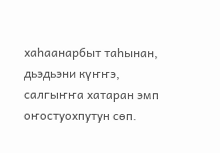хаһаанарбыт таһынан, дьэдьэни күҥҥэ, салгыҥҥа хатаран эмп оҥостуохпутун сөп.